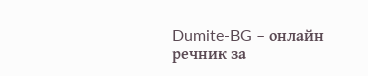Dumite-BG – онлайн речник за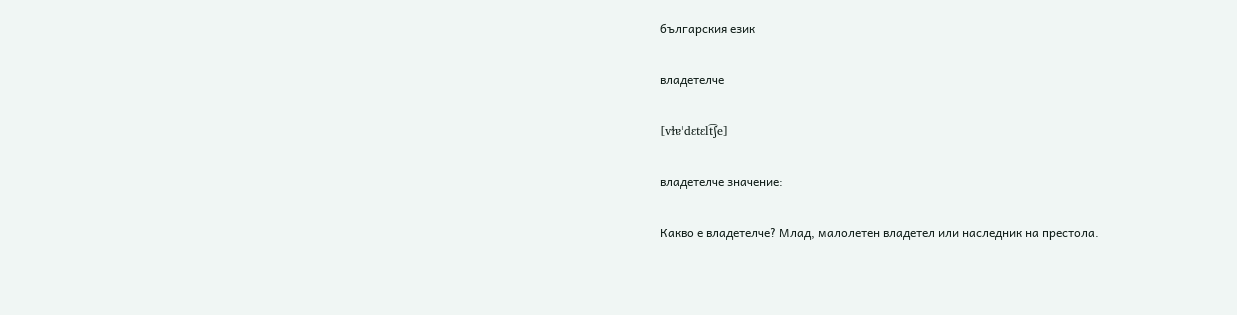българския език

владетелче

[vɫɐˈdɛtɛlt͡ʃe]

владетелче значение:

Какво е владетелче? Млад, малолетен владетел или наследник на престола.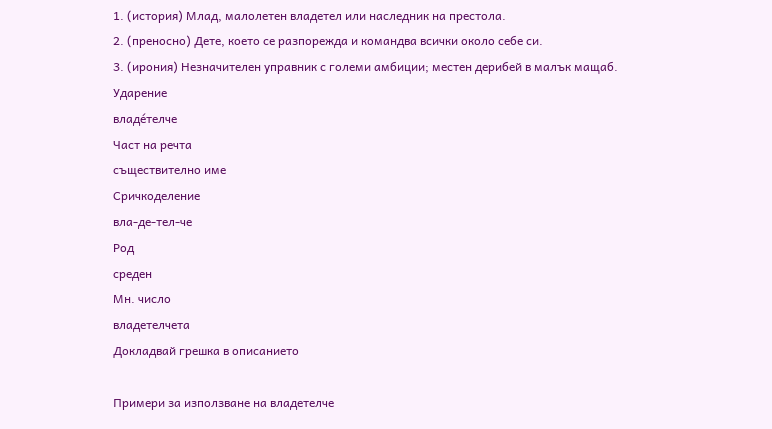1. (история) Млад, малолетен владетел или наследник на престола.
2. (преносно) Дете, което се разпорежда и командва всички около себе си.
3. (ирония) Незначителен управник с големи амбиции; местен дерибей в малък мащаб.
Ударение
владéтелче
Част на речта
съществително име
Сричкоделение
вла-де-тел-че
Род
среден
Мн. число
владетелчета
Докладвай грешка в описанието

Примери за използване на владетелче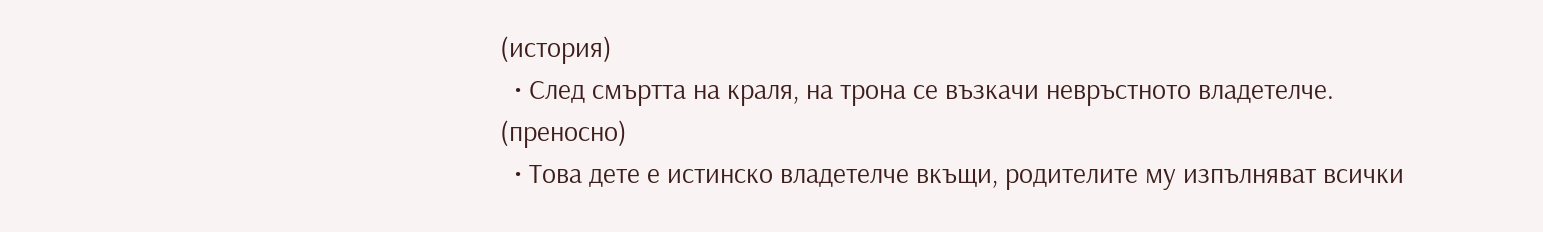(история)
  • След смъртта на краля, на трона се възкачи невръстното владетелче.
(преносно)
  • Това дете е истинско владетелче вкъщи, родителите му изпълняват всички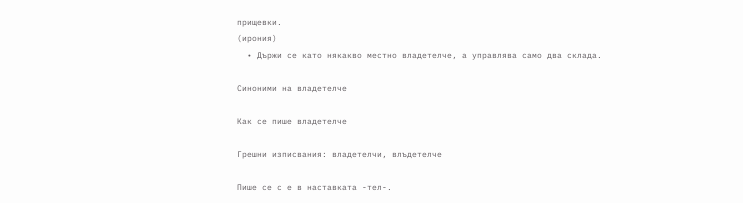прищевки.
(ирония)
  • Държи се като някакво местно владетелче, а управлява само два склада.

Синоними на владетелче

Как се пише владетелче

Грешни изписвания: владетелчи, влъдетелче

Пише се с е в наставката -тел-.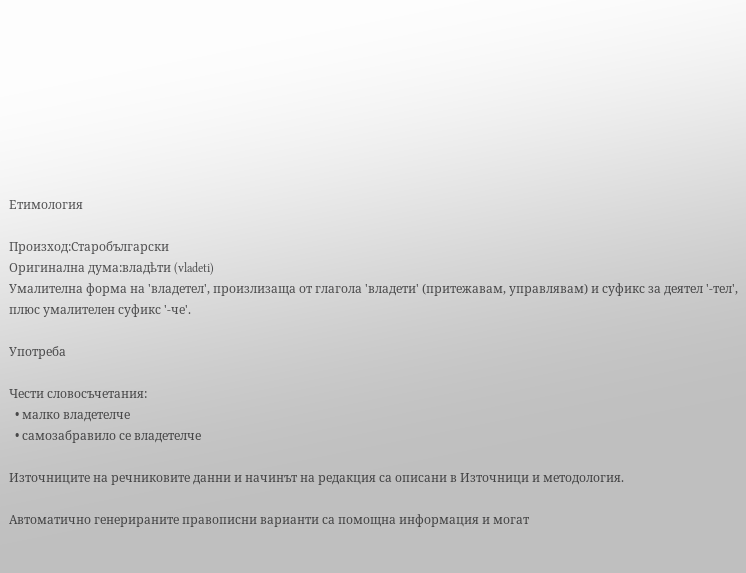Етимология

Произход:Старобългарски
Оригинална дума:владѣти (vladeti)
Умалителна форма на 'владетел', произлизаща от глагола 'владети' (притежавам, управлявам) и суфикс за деятел '-тел', плюс умалителен суфикс '-че'.

Употреба

Чести словосъчетания:
  • малко владетелче
  • самозабравило се владетелче

Източниците на речниковите данни и начинът на редакция са описани в Източници и методология.

Автоматично генерираните правописни варианти са помощна информация и могат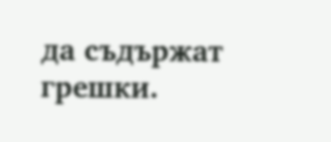да съдържат грешки.